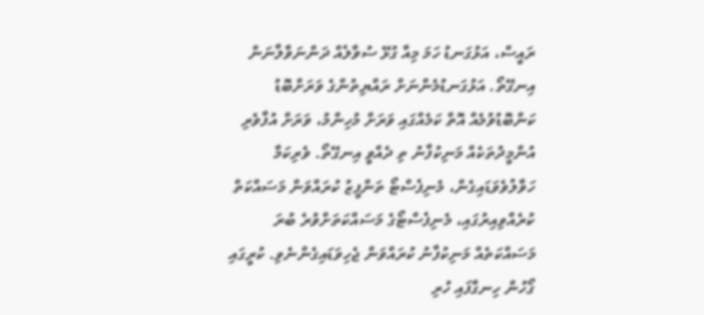ރައީސް، އަޅުގަނޑު ހަމަ މިއާ ގުޅޭ ސުވާލެއް ދަންނަވާލާނަން އިނގޭތޯ. އަޅުގަނޑުމެންނަށް ރައްޔިތުންގެ ވަރަށްބޮޑު ކަންބޮޑުވުމެއް އޮތް ކަމެއްގައި ވަރަށް މުހިންމު، ވަރަށް އުފާވެރި އުންމީދުތަކެއް މަނިކުފާނު ތި ދެއްވީ އިނގޭތޯ. ވެރިކަމާ ހަވާލުވެވަޑައިގެން، މެނިފެސްޓޯ ތަންފީޒު ކުރައްވަން މަސައްކަތް ކުރެއްވިއިރުގައި، މެނިފެސްޓޯގެ މަސައްކަތަށްވުރެ ބުރަ މަސައްކަތެއް މަނިކުފާނު ކުރައްވަން ޖެހިވަޑައިގެންނެވި. ކުރީގައި ގޯހުން ހިނގާފައި ހުރި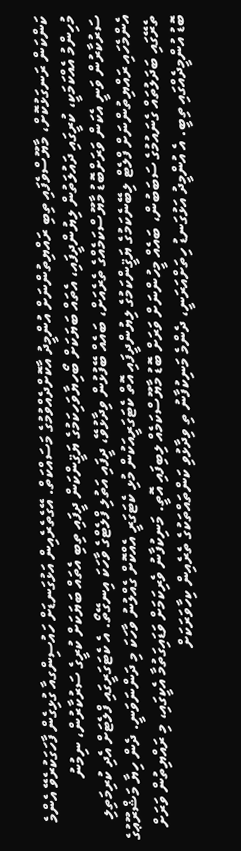ކަންކަން ރަނގަޅުކޮށް، މާޔޫސްވެފައި ތިބި ރައްޔިތުންނަށް އުންމީދު އާކޮށްދެއްވުމުގެ މަސައްކަތް. އޭގެތެރެއިން އަޅުގަނޑަށް ހައުސިންގއާ ގުޅިގެން ފާހަގަކުރެވޭ އެންމެ މުހިންމު އެއްކަމަކީ، ކުރީގައި ދައުލަތުން ލިޔުންދީފައި، އެތައް ބަޔަކަށް ބޯހިޔާވަހިކަމުގެ ޔަޤީންކަން ދީފައި ތިބި އެތައް ބަޔަކަށް ކުރީގެ ސަރުކާރުން، ނިމުނު ސަރުކާރުން ވަނީ އެކަން ވަރަށްބޮޑު މާޔޫސްކަމެއްގެ ތެރެއަށް، ބައެއް ބޭފުޅުން ވިދާޅުވޭ، ދީފައި އަތުލި ފްލެޓްގެ ވާހަކަ އިނގޭތޯ. އެ ކެޓަގަރީގައި ފްލެޓަށް އެދި ކުރިމަތިލި އެންމެހައި ރައްޔިތުންނަށް ފްލެޓް ލިބޭނެކަމުގެ ޔަޤީންކަމުގެ ލިޔުންދީފައި އޮތް ކެޓަގަރީއަކުން މުޅި ކެޓަގަރީ އެއްކޮށް ގެއްލުނު ވާހަކަ މި ދަންނަވަނީ. ދެން ހިޔާ މަޝްރޫޢުގެ ތެރޭގައި ބަދަލުތައް ގެނައުމުގެ ސަބަބުން، ބައެއް މީހުންނަށް ވަރަށް ބޮޑު މާޔޫސްކަމެއް ލިބިފައި އޮތީ. މަނިކުފާނު ވެރިކަމަށް ވަޑައިގަތުމާ އެކީގައި، މި ރައްޔިތުން ވަރަށް ބޮޑު އުންމީދެއްގައި ތިބީ. އެ އުންމީދު އަޅުގަނޑު ހިތަށްއަރަނީ، ދެންމެ މަނިކުފާނު ތި ވިދާޅުވި ކަންތައްތަކުގެ ތެރެއިން ކިހާވަރަކަށް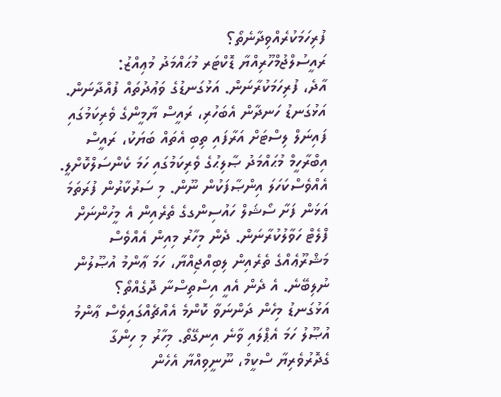ފުރިހަމަކުރެއްވިދާނެތޯ؟
ރައީސުލްޖުމްހޫރިއްޔާ ޑޮކްޓަރ މުޙައްމަދު މުޢިއްޒު:
އާދެ، ފުރިހަމަކުރާނަން. އަޅުގަނޑުގެ ވަޢުދުތައް ފުއްދާނަން. އަޅުގަނޑު ހަނދާން އެބަހުރި، ރައީސް ޔާމީންގެ ވެރިކަމުގައި ފައިނަލް ލިސްޓަށް އަރާފައި ތިބި އެތައް ބަޔަކު، ރައީސް އިބްރާހީމް މުޙައްމަދު ޞާލިޙުގެ ވެރިކަމުގައި ހަމަ ކެންސަލްކޮށްލީ. އެއްވެސްކަހަލަ އިންޞާފަކުން ނޫން. މި ސަރުކާރުން ފުރަތަމަ އަޅަން ފަށާ ސޯޝަލް ހައުސިންގގެ ތެރެއިން އެ މީހުންނަށް ފްލެޓް ހަވާލުކުރާނަން. ދެން މިހާރު މިއިން އެއްވެސް މަޝްރޫޢެއްގެ ތެރެއިން ލިބިއްޖިއްޔާ، ހަމަ ޢާންމު އުޞޫލުން ނުލިބޭނެ. އެ ދެން އެއީ އިސްތިސްނާ ދޮގެއްތޯ؟
އަޅުގަނޑު މިހެން ދަންނަވާ ކޮންމެ އެއްޗެއްގައިވެސް ޢާންމު އުޞޫލު ހަމަ އެޕްލައި ވާނެ އިނގޭތޯ. މިހާރު މި ހިންގާ ގެދޮރުވެރިޔާ ސްކީމް، ނޫނީވިއްޔާ އެހެން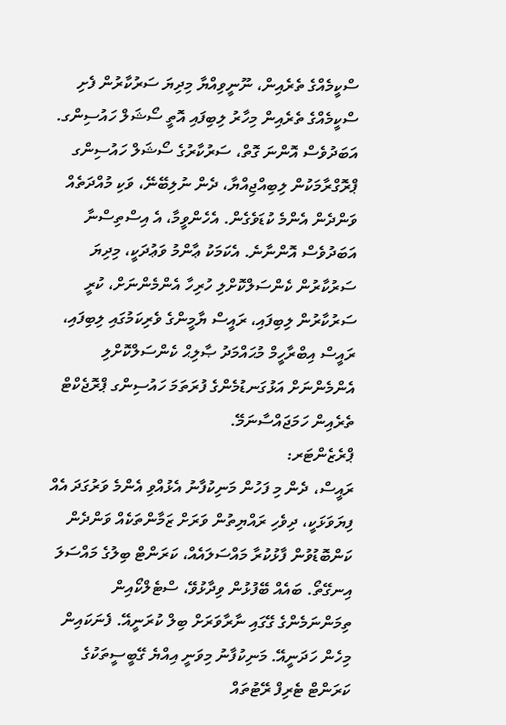ސްކީމެއްގެ ތެރެއިން، ނޫނީވިއްޔާ މިދިޔަ ސަރުކާރުން ފެށި ސްކީމެއްގެ ތެރެއިން މިހާރު ލިބިފައި އޮތީ ސޯޝަލް ހައުސިންގ. އަބަދުވެސް އޮންނަ ގޮތް، ސަރުކާރުގެ ސޯޝަލް ހައުސިންގ ޕްރޮގްރާމަކުން ލިބިއްޖިއްޔާ، ދެން ނުލިބޭނޭ، ވަކި މުއްދަތެއް ވަންދެން އެންމެ ކުޑަވެގެން. އެހެންވީމާ، އެ އިސްތިސްނާ އަބަދުވެސް އޮންނާނެ. އެކަމަކު ޢާންމު ވަޢުދަކީ، މިދިޔަ ސަރުކާރުން ކެންސަލްކޮށްލި ހުރިހާ އެންމެންނަށް، ކުރީ ސަރުކާރުން ލިބިފައި، ރައީސް ޔާމީންގެ ވެރިކަމުގައި ލިބިފައި، ރައީސް އިބްރާހީމް މުޙައްމަދު ޞާލިޙް ކެންސަލްކޮށްލި އެންމެންނަށް އަޅުގަނޑުމެންގެ ފުރަތަމަ ހައުސިންގ ޕްރޮޖެކްޓް ތެރެއިން ހަމަޖައްސާނަމޭ.
ޕްރެޒެންޓަރ:
ރައީސް، ދެން މި ފަހުން މަނިކުފާނު އެޅުއްވި އެންމެ ވަރުގަދަ އެއް ފިޔަވަޅަކީ، ދިވެހި ރައްޔިތުން ވަރަށް ޒަމާންތަކެއް ވަންދެން ކަންބޮޑުވުން ފާޅުކުރާ މައްސަލައެއް، ކަރަންޓް ބިލުގެ މައްސަލަ އިނގޭތޯ. ބައެއް ބޭފުޅުން ވިދާޅުވޭ، ސްޓެލްކޯއިން ތިމަންނަމެންގެ ގޭގައި ނާރާވަރަށް ބިލް ކުރަނީއޭ. ފެނަކައިން މިހެން ހަދަނީއޭ. މަނިކުފާނު މިވަނީ އިއްޔެ ގޭބީސީތަކުގެ ކަރަންޓް ޓެރިފް ރޭޓުތައް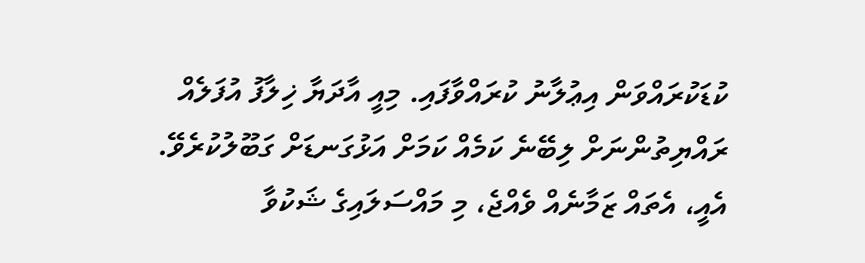ކުޑަކުރައްވަން އިޢުލާނު ކުރައްވާފައި. މިއީ އާދަޔާ ޚިލާފު އުފަލެއް ރައްޔިތުންނަށް ލިބޭނެ ކަމެއް ކަމަށް އަޅުގަނޑަށް ގަބޫލުކުރެވޭ. އެއީ، އެތައް ޒަމާނެއް ވެއްޖެ، މި މައްސަލައިގެ ޝަކުވާ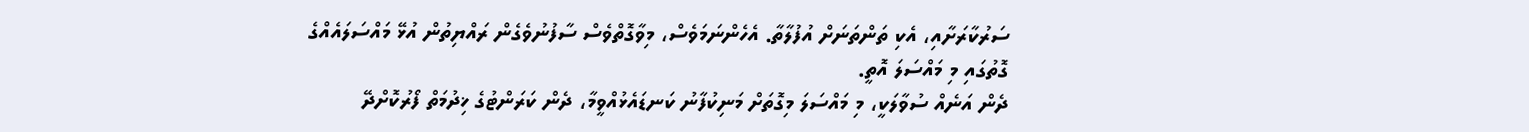ސަރުކާރަށާއި، އެކި ތަންތަނަށް އުފުލާތާ. އެހެންނަމަވެސް، މިވާގޮތްވެސް ސާފުނުވެގެން ރައްޔިތުން އުޅޭ މައްސަލައެއްގެ ގޮތުގައި މި މައްސަލަ އޮތީ.
ދެން އަނެއް ސުވާލަކީ، މި މައްސަލަ މިގޮތަށް މަނިކުފާނު ކަނޑައެޅުއްވީމާ، ދެން ކަރަންޓުގެ ޚިދުމަތް ފޯރުކޮށްދޭ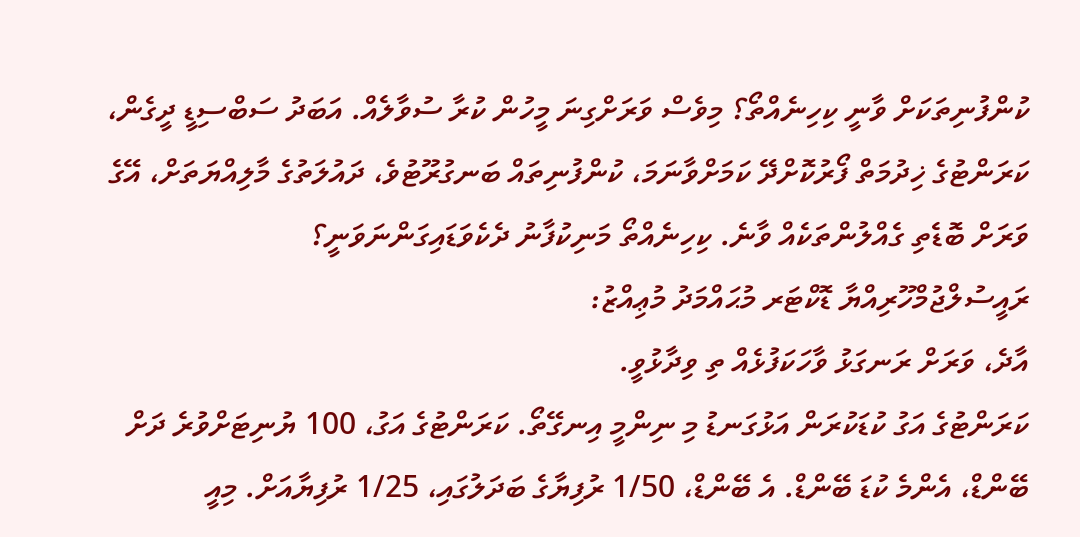ކުންފުނިތަކަށް ވާނީ ކިހިނެއްތޯ؟ މިވެސް ވަރަށްގިނަ މީހުން ކުރާ ސުވާލެއް. އަބަދު ސަބްސިޑީ ދީގެން، ކަރަންޓުގެ ޚިދުމަތް ފޯރުކޮށްދޭ ކަމަށްވާނަމަ، ކުންފުނިތައް ބަނގުރޫޓުވެ، ދައުލަތުގެ މާލިއްޔަތަށް، އޭގެ ވަރަށް ބޮޑެތި ގެއްލުންތަކެއް ވާނެ. ކިހިނެއްތޯ މަނިކުފާނު ދެކެވަޑައިގަންނަވަނީ؟
ރައީސުލްޖުމްހޫރިއްޔާ ޑޮކްޓަރ މުޙައްމަދު މުޢިއްޒު:
އާދެ، ވަރަށް ރަނގަޅު ވާހަކަފުޅެއް ތި ވިދާޅުވީ.
ކަރަންޓުގެ އަގު ކުޑަކުރަން އަޅުގަނޑު މި ނިންމީ އިނގޭތޯ. ކަރަންޓުގެ އަގު، 100 ޔުނިޓަށްވުރެ ދަށް ބޭންޑް، އެންމެ ކުޑަ ބޭންޑް. އެ ބޭންޑް، 1/50 ރުފިޔާގެ ބަދަލުގައި، 1/25 ރުފިޔާއަށް. މިއީ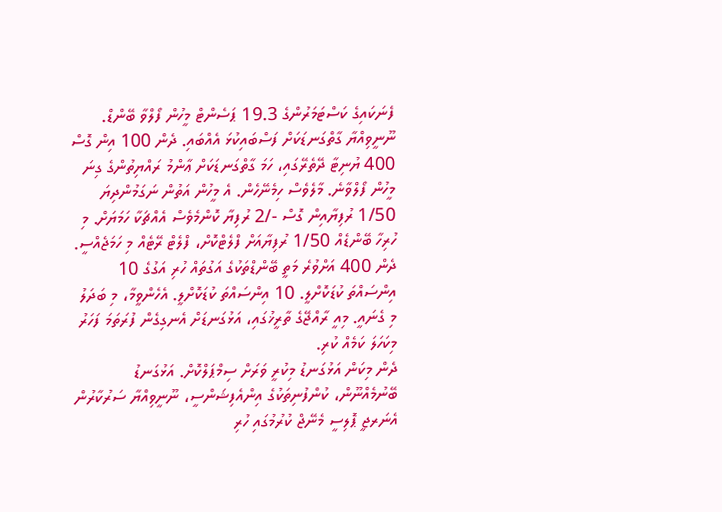ފެނަކައިގެ ކަސްޓަމަރުންގެ 19.3 ޕަސެންޓް މީހުން ފޯލްވާ ބޭންޑް. ނޫނީވިއްޔާ ގާތްގަނޑަކަށް ފަސްބައިކުޅަ އެއްބައި. ދެން 100 އިން ގޮސް 400 ޔުނިޓާ ދޭތެރޭގައި، ހަމަ ގާތްގަނޑަކަށް ޢާންމު ރައްޔިތުންގެ ގިނަ މީހުން ފޯލްވާނެ. މާލެވެސް ހިމެނޭހެން. އެ މީހުން އަތުން ނަގަމުންދިޔަ 1/50 ރުފިޔާއިން ގޮސް -/2 ރުފިޔާ ކޮންމެވެސް އެއްޗަކާ ހަމަޔަށް. މި ހުރިހާ ބޭންޑެއް 1/50 ރުފިޔާއަށް ފްލެޓްކޮށް، ފްލެޓް ރޭޓެއް މި ހަމަޖެއްސީ. ދެން 400 އަށްވުރެ މަތީ ބޭންޑްތަކުގެ އަގުތައް ހުރި އަގުގެ 10 އިންސައްތަ ކުޑަކޮށްލީ. 10 އިންސައްތަ ކުޑަކޮށްލީ. އެހެންވީމާ، މި ބަދަލު މި ގެނައީ. މިއީ ރާއްޖޭގެ ތާރީޚުގައި، އަޅުގަނޑަށް އެނގިގެން ފުރަތަމަ ފަހަރު މިކަހަލަ ކަމެއް ކުރި.
ދެން މިކަން އަޅުގަނޑު މިކުރީ ވަރަށް ސިމްޕަލްކޮށް. އަޅުގަނޑު ބޭނުމެއްނޫން، ކުންފުނިތަކުގެ އިންއެފިޝަންސީ، ނޫނީވިއްޔާ ސަރުކާރުން އެނަރޖީ ޕޮލިސީ މެނޭޖް ކުރުމުގައި ހުރި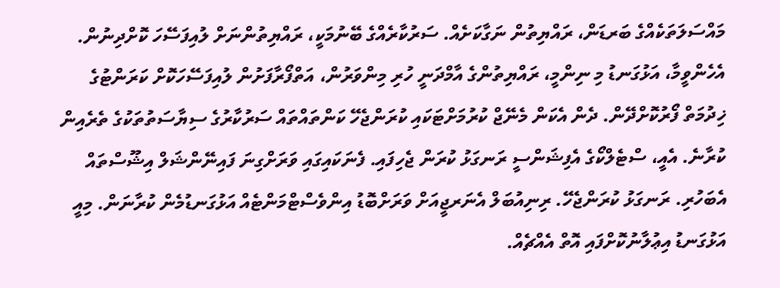މައްސަލަތަކެއްގެ ބަރޑަން، ރައްޔިތުން ނަގާކަށެއް. ސަރުކާރެއްގެ ބޭނުމަކީ، ރައްޔިތުންނަށް ލުއިފަސޭހަ ކޮށްދިނުން. އެހެންވީމާ، އަޅުގަނޑު މި ނިންމީ، ރައްޔިތުންގެ އާމްދަނީ ހުރި މިންވަރުން، އަތްފޯރާފަށުން ލުއިފަސޭހަކޮށް ކަރަންޓުގެ ޚިދުމަތް ފޯރުކޮށްދޭން. ދެން އެކަން މެނޭޖް ކުރުމަށްޓަކައި ކުރަންޖެހޭ ކަންތައްތައް ސަރުކާރުގެ ސިޔާސަތުތަކުގެ ތެރެއިން ކުރާނެ. އެއީ، ސްޓެލްކޯގެ އެފިޝަންސީ ރަނގަޅު ކުރަން ޖެހިފައި. ފެނަކައިގައި ވަރަށްގިނަ ފައިނޭންޝަލް އިޝޫސްތައް އެބަހުރި. ރަނގަޅު ކުރަންޖެހޭ. ރިނިއުބަލް އެނަރޖީއަށް ވަރަށްބޮޑު އިންވެސްޓްމަންޓެއް އަޅުގަނޑުމެން ކުރާނަން. މިއީ އަޅުގަނޑު އިޢުލާނުކޮށްފައި އޮތް އެއްޗެއް.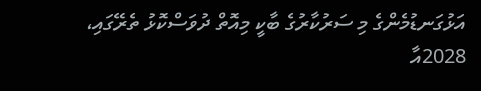އަޅުގަނޑުމެންގެ މި ސަރުކާރުގެ ބާކީ މިއޮތް ދުވަސްކޮޅު ތެރޭގައި، 2028އާ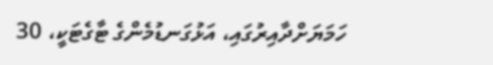ހަމަޔަށްދާއިރުގައި، އަޅުގަނޑުމެންގެ ޓާގެޓަކީ، 30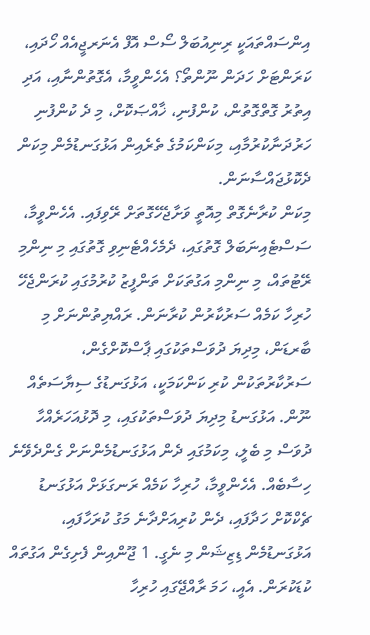އިންސައްތައަކީ ރިނިއުބަލް ސޯސް އޮފް އެނަރޖީއެއް ހޯދައި، ކަރަންޓަށް ހަދަން ނޫންތޯ؟ އެހެންވީމާ، އެގޮތުންނާއި، އަދި އިތުރު ގޮތްގޮތުން، ކުންފުނި، ޚާއްޞަކޮށް، މި ދެ ކުންފުނި ހަރުދަނާކުރުމާއި، މިކަންކަމުގެ ތެރެއިން އަޅުގަނޑުމެން މިކަން ދެކޮޅުޖައްސާނަން.
މިކަން ކުރާނެގޮތް މިއޮތީ ވަށާޖެހޭގޮތަށް ރޭވިފައި. އެހެންވީމާ، ސަސްޓެއިނަބަލް ގޮތުގައި، ދެމެހެއްޓެނިވި ގޮތުގައި މި ނިންމި ރޭޓުތައް، މި ނިންމި އަގުތަކަށް ތަންފީޒު ކުރުމުގައި ކުރަންޖެހޭ ހުރިހާ ކަމެއް ސަރުކާރުން ކުރާނަން. ރައްޔިތުންނަށް މި ބާރޑަން، މިދިޔަ ދުވަސްތަކުގައި ޕާސްކޮށްގެން، ސަރުކާރުތަކުން ކުރި ކަންކަމަކީ، އަޅުގަނޑުގެ ސިޔާސަތެއް ނޫން. އަޅުގަނޑު މިދިޔަ ދުވަސްތަކުގައި، މި ދޮޅުއަހަރެއްހާ ދުވަސް މި ބެލީ، މިކަމުގައި ދެން އަޅުގަނޑުމެންނަށް ގެންދެވޭނެ ހިސާބެއް. އެހެންވީމާ، ހުރިހާ ކަމެއް ރަނގަޅަށް އަޅުގަނޑު ޗެކްކޮށް ހަދާފައި، ދެން ކުރިއަށްދާނެ މަގު ކުރަހާފައި، އަޅުގަނޑުމެން ޑިޒިޝަން މި ނެގީ. 1 ޖޫންއިން ފެށިގެން އަގުތައް ކުޑަކުރަން. އެއީ، ހަމަ ރާއްޖޭގައި ހުރިހާ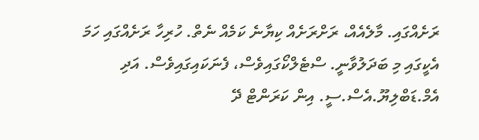ރަށެއްގައި. މާލެއެއް، ރަށްރަށެއް ކިޔާނެ ކަމެއް ނެތް. ހުރިހާ ރަށެއްގައި ހަމަ އެކީގައި މި ބަދަލުވާނީ. ސްޓެލްކޯގައިވެސް، ފެނަކައިގައިވެސް. އަދި އެމް.ޑަބްލިޔޫ.އެސް.ސީ. އިން ކަރަންޓް ދޭ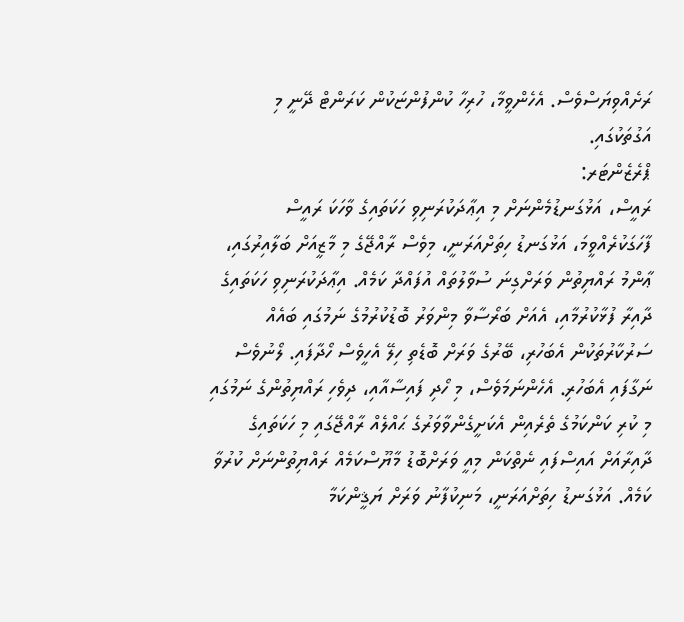ރަށެއްވިޔަސްވެސް. އެހެންވީމާ، ހުރިހާ ކުންފުންޏަކުން ކަރަންޓް ދޭނީ މި އަގުތަކުގައި.
ޕްރެޒެންޓަރ:
ރައީސް، އަޅުގަނޑުމެންނަށް މި އިޢާދަކުރަނިވި ހަކަތައިގެ ވާހަކަ ރައީސް ފާހަގަކުރެއްވީމަ، އަޅުގަނޑު ހިތަށްއަރަނީ، މިވެސް ރާއްޖޭގެ މި މާޒީއަށް ބަލާއިރުގައި، ޢާންމު ރައްޔިތުން ވަރަށްގިނަ ސުވާލުތައް އުފައްދާ ކަމެއް. އިޢާދަކުރަނިވި ހަކަތައިގެ ދާއިރާ ފުޅާކުރުމާއި، އެއަށް ބަރޯސާވާ މިންވަރު ބޮޑުކުރުމުގެ ނަމުގައި ބައެއް ސަރުކާރުތަކުން އެބަހުރި، ބޭރުގެ ވަރަށް ބޮޑެތި ހިލޭ އެހީވެސް ހޯދާފައި. ލޯނުވެސް ނަގާފައި އެބަހުރި. އެހެންނަމަވެސް، މި ހޯދި ފައިސާއާއި، ދިވެހި ރައްޔިތުންގެ ނަމުގައި މި ކުރި ކަންކަމުގެ ތެރެއިން އެކަށީގެންވާވަރުގެ ޙައްލެއް ރާއްޖޭގައި މި ހަކަތައިގެ ދާއިރާއަށް އައިސްފައި ނެތްކަން މިއީ ވަރަށްބޮޑު މާޔޫސްކަމެއް ރައްޔިތުންނަށް ކުރުވާ ކަމެއް. އަޅުގަނޑު ހިތަށްއަރަނީ، މަނިކުފާނު ވަރަށް ޔަޤީންކަމާ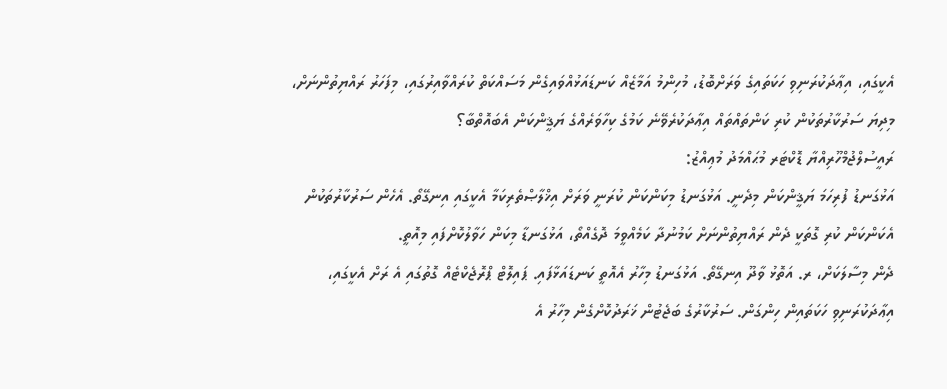އެކީގައި، އިޢާދަކުރަނިވި ހަކަތައިގެ ވަރަށްބޮޑު، މުހިންމު އަމާޒެއް ކަނޑައަޅުއްވައިގެން މަސައްކަތް ކުރައްވާއިރުގައި، މިފަހަރު ރައްޔިތުންނަށް، މިދިޔަ ސަރުކާރުތަކުން ކުރި ކަންތައްތައް އިޢާދަކުރެވޭނެ ކަމުގެ ކިހާވަރެއްގެ ޔަޤީންކަން އެބައޮތްބާ؟
ރައީސުލްޖުމްހޫރިއްޔާ ޑޮކްޓަރ މުޙައްމަދު މުޢިއްޒު:
އަޅުގަނޑު ފުރިހަމަ ޔަޤީންކަން މިދެނީ. އަޅުގަނޑު މިކަންކަން ކުރަނީ ވަރަށް އިޚްލާޞްތެރިކަމާ އެކީގައި އިނގޭތޯ. އެހެން ސަރުކާރުތަކުން އެކަންކަން ކުރި ގޮތަކީ ދެން ރައްޔިތުންނަށް ކަމުނުދާ ކަމެއްވީމަ ދޮގެއްތޯ، އަޅުގަނޑާ މިކަން ހަވާލުކޮށްފައި މިއޮތީ.
ދެން މިސާލަކަށް، ރ. އަތޮޅު ވާދޫ އިނގޭތޯ. އަޅުގަނޑު މިހާރު އެއޮތީ ކަނޑައަޅާފައި. ޕައިލޮޓް ޕްރޮޖެކްޓެއް ގޮތުގައި އެ ރަށް އެކީގައި، އިޢާދަކުރަނިވި ހަކަތައިން ހިންގަން. ސަރުކާރުގެ ބަޖެޓުން ޚަރަދުކޮށްގެން މިހާރު އެ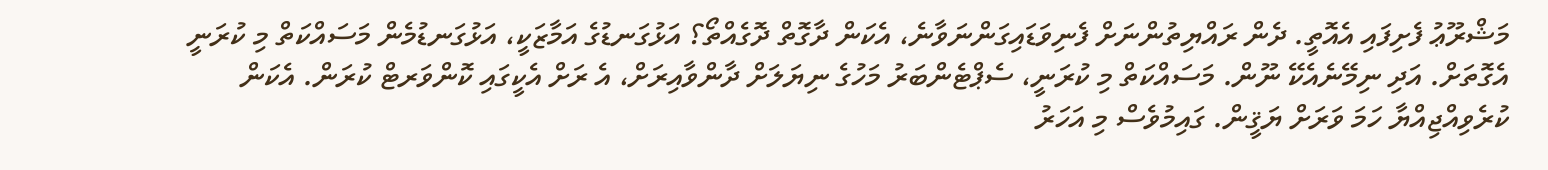މަޝްރޫޢު ފެށިފައި އެއޮތީ. ދެން ރައްޔިތުންނަށް ފެނިވަޑައިގަންނަވާނެ، އެކަން ދާގޮތް ދޮގެއްތޯ؟ އަޅުގަނޑުގެ އަމާޒަކީ، އަޅުގަނޑުމެން މަސައްކަތް މި ކުރަނީ އެގޮތަށް. އަދި ނިމޭނެއެކޭ ނޫން. މަސައްކަތް މި ކުރަނީ، ސެޕްޓެންބަރު މަހުގެ ނިޔަލަށް ދާންވާއިރަށް، އެ ރަށް އެކީގައި ކޮންވަރޓް ކުރަން. އެކަން ކުރެވިއްޖިއްޔާ ހަމަ ވަރަށް ޔަޤީން. ގައިމުވެސް މި އަހަރު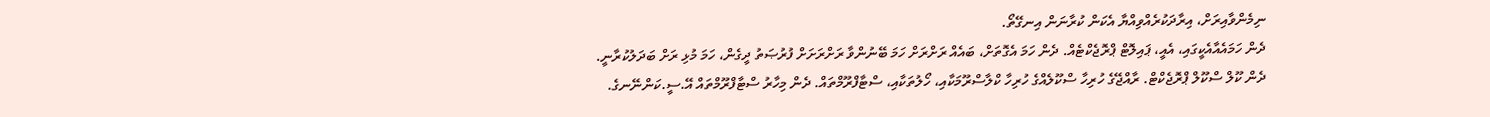ނިމެންވާއިރަށް، އިރާދަކުރެއްވިއްޔާ އެކަން ކުރާނަން އިނގޭތޯ.
ދެން ހަމައެއާއެކީގައި، އެއީ، ޕައިލޮޓް ޕްރޮޖެކްޓެއް. ދެން ހަމަ އެގޮތަށް، ބައެއް ރަށްރަށް ހަމަ ބޭނުންވާ ރަށްރަށަށް ފުރުޞަތު ދީގެން، ހަމަ މުޅި ރަށް ބަދަލުކުރާނީ.
ދެން ކޫލް ސްކޫލް ޕްރޮޖެކްޓް. ރާއްޖޭގެ ހުރިހާ ސްކޫލެއްގެ ހުރިހާ ކްލާސްރޫމަކާއި، ހޯލުތަކާއި، ސްޓާފްރޫމްތައް. ދެން މިހާރު ސްޓާފްރޫމްތައް އޭ.ސީ.ކަންނޭނގެ.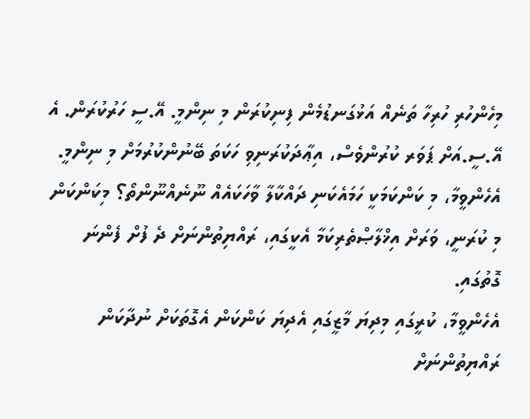މިހެންހުރި ހުރިހާ ތަނެއް އަޅުގަނޑުމެން ފިނިކުރަން މި ނިންމީ. އޭ.ސީ ހަރުކުރަން. އެ އޭ.ސީ.އަށް ޕަވަރ ކުރުންވެސް، އިޢާދަކުރަނިވި ހަކަތަ ބޭނުންކުރުމަށް މި ނިންމީ. އެހެންވީމާ، މި ކަންކަމަކީ ހަމައެކަނި ދައްކާލާ ވާހަކައެއް ނޫނެއްނޫންތޯ؟ މިކަންކަން މި ކުރަނީ، ވަރަށް އިޚްލާޞްތެރިކަމާ އެކީގައި، ރައްޔިތުންނަށް ދެ ފުށް ފެންނަ ގޮތުގައި.
އެހެންވީމާ، ކުރީގައި މިދިޔަ މާޒީގައި އެދިޔަ ކަންކަން އެގޮތަކަށް ނުދާކަން ރައްޔިތުންނަށް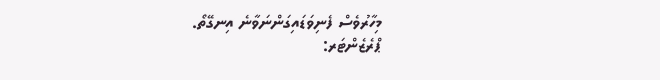މިހާރުވެސް ފެނިވަޑައިގަންނަވާނެ އިނގޭތޯ.
ޕްރެޒެންޓަރ: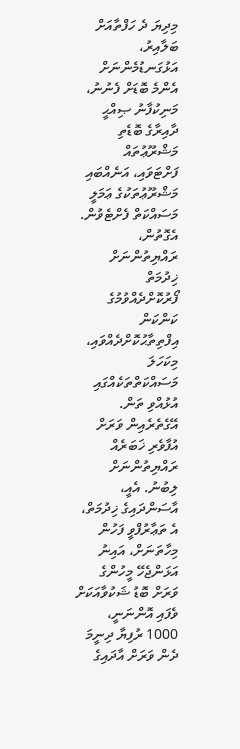މިދިޔަ ދެ ހަފްތާއަށް ބަލާއިރު، އަޅުގަނޑުމެންނަށް އެންމެ ބޮޑަށް ފެނުނު، މަނިކުފާނު ޞިއްޙީ ދާއިރާގެ ބޮޑެތި މަޝްރޫޢުތައް ފަށްޓަވައި، އަނެއްބައި މަޝްރޫޢުތަކުގެ ޢަމަލީ މަސައްކަތް ފެށްޓެވުން. އެގޮތުން، ރައްޔިތުންނަށް ޚިދުމަތް ފޯރުކޮށްދެއްވުމުގެ ކަންކަން އިފްތިތާޙުކޮށްދެއްވައި، މިކަހަލަ މަސައްކަތްތަކެއްގައި އުޅުއްވި ތަން. އޭގެތެރެއިން ވަރަށް އުފާވެރި ޚަބަރެއް ރައްޔިތުންނަށް ލިބުނު. އެއީ، އާސަންދައިގެ ޚިދުމަތް، އެ ތަޢާރުފްވީ ފަހުން މިހާތަނަށް، އައިނު އަޅަންޖެހޭ މީހުންގެ ވަރަށް ބޮޑު ޝަކުވާއަކަށް ވެފައި އޮންނަނީ، 1000 ރުފިޔާ ދިނީމަ ދެން ވަރަށް އާދައިގެ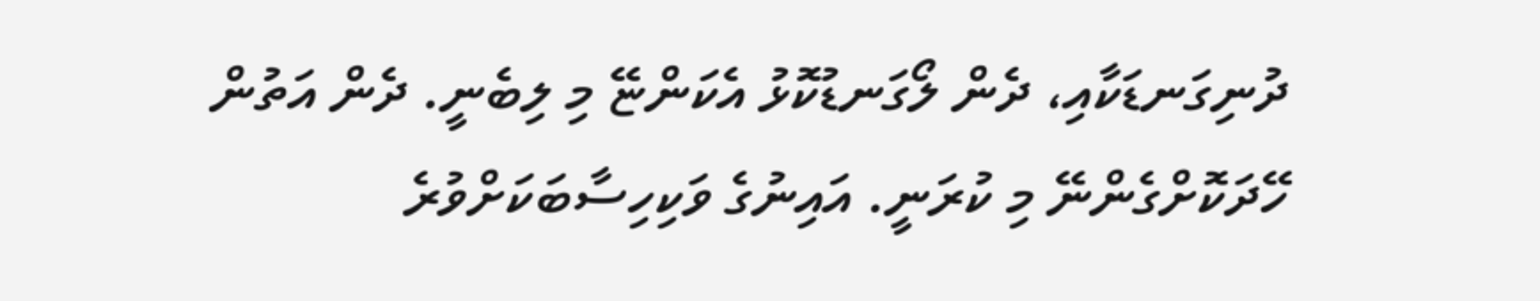ދުނިގަނޑަކާއި، ދެން ލޯގަނޑުކޮޅު އެކަންޏޭ މި ލިބެނީ. ދެން އަތުން ހޭދަކޮށްގެންނޭ މި ކުރަނީ. އައިނުގެ ވަކިހިސާބަކަށްވުރެ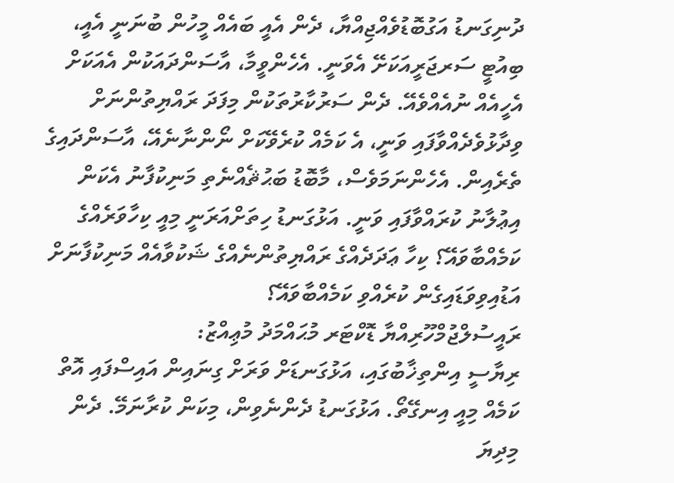ދުނިގަނޑު އަގުބޮޑުވެއްޖިއްޔާ، ދެން އެއީ ބައެއް މީހުން ބުނަނީ އެއީ، ބިއުޓީ ސަރޖަރީއަކަށޭ އެވަނީ. އެހެންވީމާ، އާސަންދައަކުން އެއަކަށް އެހީއެއް ނުއެއްވެއޭ. ދެން ސަރުކާރުތަކުން މިފަދަ ރައްޔިތުންނަށް ވިދާޅުވެދެއްވާފައި ވަނީ، އެ ކަމެއް ކުރެވޭކަށް ނޯންނާނެއޭ، އާސަންދައިގެ ތެރެއިން. އެހެންނަމަވެސް، މާބޮޑު ބަޙުޘެއްނެތި މަނިކުފާނު އެކަން އިޢުލާނު ކުރައްވާފައި ވަނީ. އަޅުގަނޑު ހިތަށްއަރަނީ މިއީ ކިހާވަރެއްގެ ކަމެއްބާވައޭ؟ ކިހާ ޢަދަދެއްގެ ރައްޔިތުންނެއްގެ ޝަކުވާއެއް މަނިކުފާނަށް އަޑުއިވިވަޑައިގެން ކުރެއްވި ކަމެއްބާވައޭ؟
ރައީސުލްޖުމްހޫރިއްޔާ ޑޮކްޓަރ މުޙައްމަދު މުޢިއްޒު:
ރިޔާސީ އިންތިޚާބުގައި، އަޅުގަނޑަށް ވަރަށް ގިނައިން އައިސްފައި އޮތް ކަމެއް މިއީ އިނގޭތޯ. އަޅުގަނޑު ދެންނެވިން، މިކަން ކުރާނަމޭ. ދެން މިދިޔަ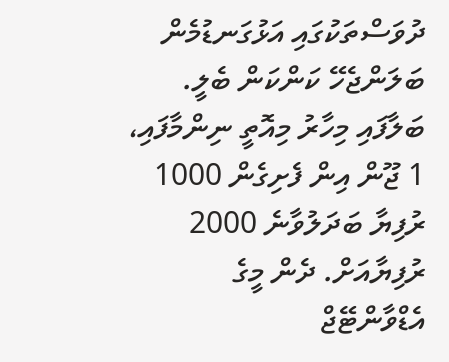ދުވަސްތަކުގައި އަޅުގަނޑުމެން ބަލަންޖެހޭ ކަންކަން ބެލީ. ބަލާފައި މިހާރު މިއޮތީ ނިންމާފައި، 1 ޖޫން އިން ފެށިގެން 1000 ރުފިޔާ ބަދަލުވާނެ 2000 ރުފިޔާއަށް. ދެން މީގެ އެޑްވާންޓޭޖް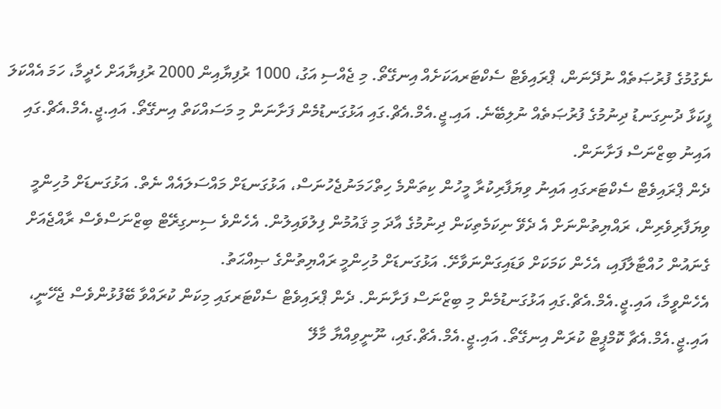ނެގުމުގެ ފުރުޞަތެއް ނުދޭނަން، ޕްރައިވެޓް ސެކްޓަރއަކަށެއް އިނގޭތޯ. މި ޖެއްސި އަގު، 1000 ރުފިޔާއިން 2000 ރުފިޔާއަށް ހެދީމާ، ހަމަ އެއްކަލަ ފީކަޅާ ދުނިގަނޑު ދިނުމުގެ ފުރުޞަތެއް ނުލިބޭނެ. އައި.ޖީ.އެމް.އެޗް.ގައި އަޅުގަނޑުމެން ފަށާނަން މި މަސައްކަތް އިނގޭތޯ. އައި.ޖީ.އެމް.އެޗް.ގައި އައިނު ބިޒްނަސް ފަށާނަން.
ދެން ޕްރައިވެޓް ސެކްޓަރގައި އައިނު ވިޔަފާރިކުރާ މީހުން ކިތަންމެ ހިތްހަމަނުޖެހުނަސް، އަޅުގަނޑަށް މައްސަލައެއް ނެތް. އަޅުގަނޑަށް މުހިންމީ ވިޔަފާރިވެރިން، ރައްޔިތުންނަށް އެ ދެވޭ ނިކަމެތިކަން ދިނުމުގެ އާދަ މި ޤައުމުން ފިލުވައިލުން. އެހެންވެ ސިނގިރޭޓް ބިޒްނަސްވެސް ރާއްޖެއަށް ގެނައުން ހުއްޓާލާފައި، އެހެން ކަމަކަށް ވަޑައިގަންނަވާށޭ. އަޅުގަނޑަށް މުހިންމީ ރައްޔިތުންގެ ޞިއްޙަތު.
އެހެންވީމާ، އައި.ޖީ.އެމް.އެޗް.ގައި އަޅުގަނޑުމެން މި ބިޒްނަސް ފަށާނަން. ދެން ޕްރައިވެޓް ސެކްޓަރގައި މިކަން ކުރައްވާ ބޭފުޅުންވެސް ޖެހޭނީ، އައި.ޖީ.އެމް.އެޗާ ކޮމްޕީޓް ކުރަން އިނގޭތޯ. އައި.ޖީ.އެމް.އެޗް.ގައި، ނޫނީވިއްޔާ މާލޭ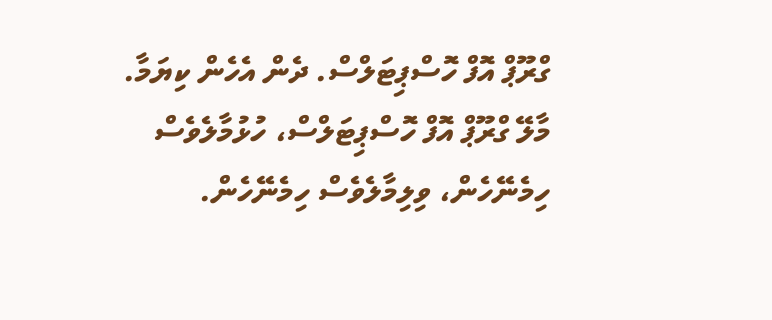ގްރޫޕް އޮފް ހޮސްޕިޓަލްސް. ދެން އެހެން ކިޔަމާ. މާލޭ ގްރޫޕް އޮފް ހޮސްޕިޓަލްސް، ހުޅުމާލެވެސް ހިމެނޭހެން، ވިލިމާލެވެސް ހިމެނޭހެން.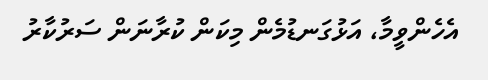އެހެންވީމާ، އަޅުގަނޑުމެން މިކަން ކުރާނަން ސަރުކާރު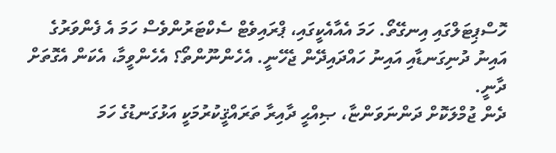ހޮސްޕިޓަލްގައި އިނގޭތޯ. ހަމަ އެއާއެކީގައި، ޕްރައިވެޓް ސެކްޓަރުންވެސް ހަމަ އެ ފެންވަރުގެ އައިނު ދުނިގަނޑާއި އައިނު ހައްދައިދޭން ޖެހޭނީ. އެހެންނޫންތޯ؟ އެހެންވީމާ، އެކަން އެގޮތަށް ދާނީ.
ދެން ޖުމްލަކޮށް ދަންނަވަންޏާ، ޞިއްޙީ ދާއިރާ ތަރައްޤީކުރުމަކީ އަޅުގަނޑުގެ ހަމަ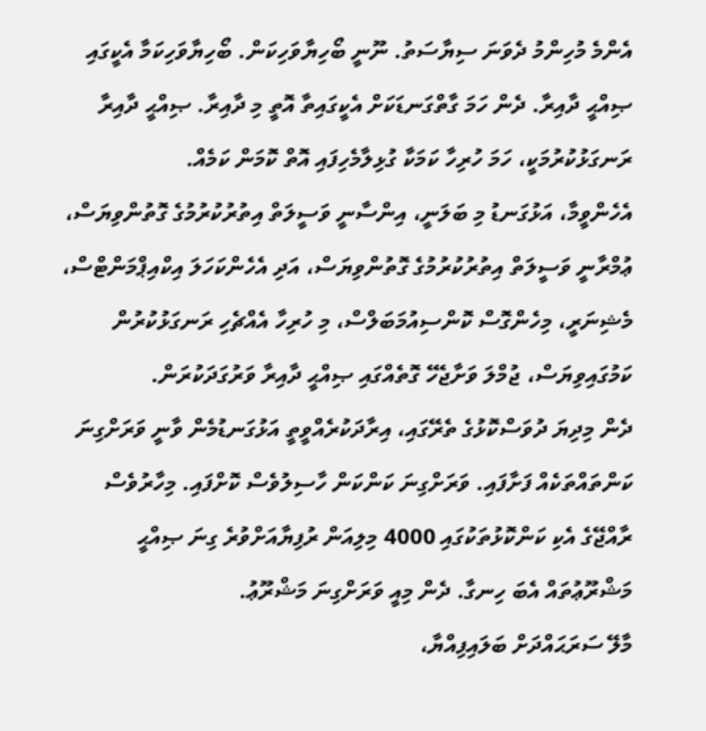އެންމެ މުހިންމު ދެވަނަ ސިޔާސަތު. ނޫނީ ބޯހިޔާވަހިކަން. ބޯހިޔާވަހިކަމާ އެކީގައި ޞިއްޙީ ދާއިރާ. ދެން ހަމަ ގާތްގަނޑަކަށް އެކީގައިތާ އޮތީ މި ދާއިރާ. ޞިއްޙީ ދާއިރާ ރަނގަޅުކުރުމަކީ، ހަމަ ހުރިހާ ކަމަކާ ގުޅިލާމެހިފައި އޮތް ކޮމަން ކަމެއް.
އެހެންވީމާ، އަޅުގަނޑު މި ބަލަނީ، އިންސާނީ ވަސީލަތް އިތުރުކުރުމުގެ ގޮތުންވިޔަސް، ޢުމްރާނީ ވަސީލަތް އިތުރުކުރުމުގެ ގޮތުންވިޔަސް، އަދި އެހެންކަހަލަ އިކްއިޕްމަންޓްސް، މެޝިނަރީ، މިހެންގޮސް ކޮންސިއުމަބަލްސް، މި ހުރިހާ އެއްޗެހި ރަނގަޅުކުރުން ކަމުގައިވިޔަސް، ޖުމްލަ ވަށާޖެހޭ ގޮތެއްގައި ޞިއްޙީ ދާއިރާ ވަރުގަދަކުރަން.
ދެން މިދިޔަ ދުވަސްކޮޅުގެ ތެރޭގައި، އިރާދަކުރެއްވީތީ އަޅުގަނޑުމެން ވާނީ ވަރަށްގިނަ ކަންތައްތަކެއް ފަށާފައި. ވަރަށްގިނަ ކަންކަން ހާސިލުވެސް ކޮށްފައި. މިހާރުވެސް ރާއްޖޭގެ އެކި ކަންކޮޅުތަކުގައި 4000 މިލިއަން ރުފިޔާއަށްވުރެ ގިނަ ޞިއްޙީ މަޝްރޫޢުތައް އެބަ ހިނގާ. ދެން މިއީ ވަރަށްގިނަ މަޝްރޫޢު.
މާލޭ ސަރަޙައްދަށް ބަލައިފިއްޔާ،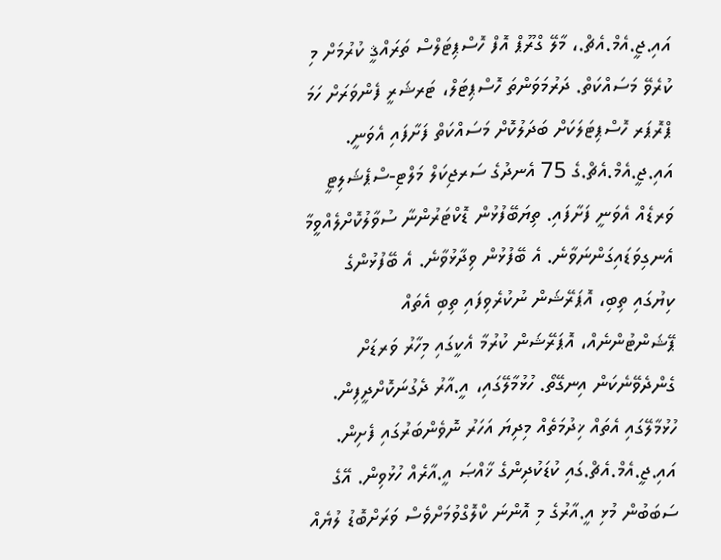އައި.ޖީ.އެމް.އެޗް.، މާލޭ ގްރޫޕް އޮފް ހޮސްޕިޓަލްސް ތަރައްޤީ ކުރުމަށް މި ކުރެވޭ މަސައްކަތް. ދަރުމަވަންތަ ހޮސްޕިޓަލް، ޓަރޝަރީ ފެންވަރަށް ހަމަ ޕްރޮޕަރ ހޮސްޕިޓަލަކަށް ބަދަލުކޮށް މަސައްކަތް ފަށާފައި އެވަނީ. އައި.ޖީ.އެމް.އެޗް.ގެ 75 އެނދުގެ ސަރޖިކަލް މަލްޓި-ސްޕެޝަލިޓީ ވަރޑެއް އެވަނީ ފަށާފައި. ތިޔަބޭފުޅުން ޑޮކްޓަރުންނާ ސުވާލުކޮށްލެއްވީމާ އެނގިވަޑައިގަންނަވާނެ. އެ ބޭފުޅުން ވިދާޅުވާނެ. އެ ބޭފުޅުންގެ ކިޔުގައި ތިބި، އޮޕަރޭޝަން ނުކުރެވިފައި ތިބި އެތައް ޕޭޝަންޓުންނެއް، އޮޕަރޭޝަން ކުރުމާ އެކީގައި މިހާރު ވަރޑަށް ގެންދެވޭނެކަން އިނގޭތޯ. ހުޅުމާލޭގައި، އީ.އާރު ދެގުނަކޮށްދީފިން. ހުޅުމާލޭގައި އެތައް ޚިދުމަތެއް މިދިޔަ އަހަރު ނޮވެންބަރުގައި ފެށިން. އައި.ޖީ.އެމް.އެޗް.ގައި ކުޑަކުދިންގެ ޚާއްޞަ އީ.އާރެއް ހުޅުވިން. އޭގެ ސަބަބުން މުޅި އީ.އާރުގެ މި އޮންނަ ކްލޮގްވުމަށްވެސް ވަރަށްބޮޑު ލުޔެއް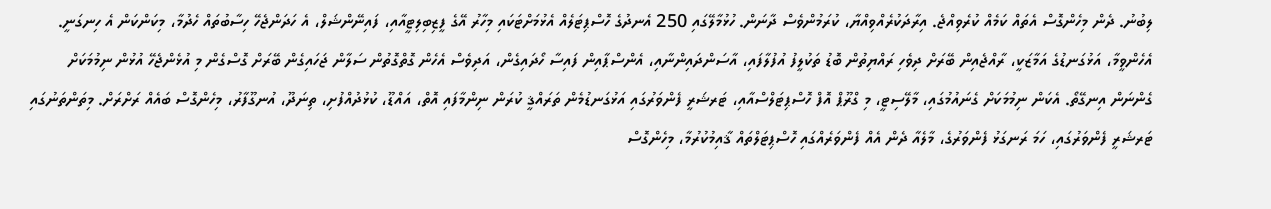ލިބުނު. ދެން މިހެންގޮސް އެތައް ކަމެއް ކުރެވިއްޖެ. އިރާދަކުރެއްވިއްޔާ، ކުރަމުންވެސް ދާނަން. ހުޅުމާލޭގައި 250 އެނދުގެ ހޮސްޕިޓަލެއް އެޅުމަށްޓަކައި މިހާރު އޭގެ ފީޒިބިލިޓީއާއި، ފައިނޭންޝަލް، އެ ހަދަންޖެހޭ ހިސާބުތައް ހެދުމާ، މިކަންކަން އެ ހިނގަނީ.
އެހެންވީމާ، އަޅުގަނޑުގެ އަމާޒަކީ، ރާއްޖެއިން ބޭރަށް ދިވެހި ރައްޔިތުން ބޮޑު ތަކުލީފު އުފުލާފައި، އާސަންދައިންނާއި، އެންސްޕާއިން ފައިސާ ހޯދައިގެން، އަދިވެސް އެހެން ގޮތްގޮތުން ސަލާން ޖަހައިގެން ބޭރަށް ގޮސްގެން މި އުޅެންޖެހޭ އުޅުން ނިމުމަކަށް ގެންނަން އިނގޭތޯ. އެކަން ނިމުމަކަށް ގެނައުމުގައި، މާލޭސިޓީ، މި ގްރޫޕް އޮފް ހޮސްޕިޓަލްސްއާއި، ޓަރޝަރީ ފެންވަރުގައި އަޅުގަނޑުމެން ތަރައްޤީ ކުރަން ނިންމާފައި އޮތް، އައްޑޫ، ކުޅުދުއްފުށި، ތިނަދޫ، އުނގޫފާރު، މިހެންގޮސް ބައެއް ރަށްރަށް. މިތަންތަނުގައި ޓަރޝަރީ ފެންވަރުގައި، ހަމަ ރަނގަޅު ފެންވަރުގެ، މާލެއާ ދެން އެއް ފެންވަރެއްގައި ހޮސްޕިޓަލްތައް ޤާއިމުކުރުމާ، މިހެންގޮސް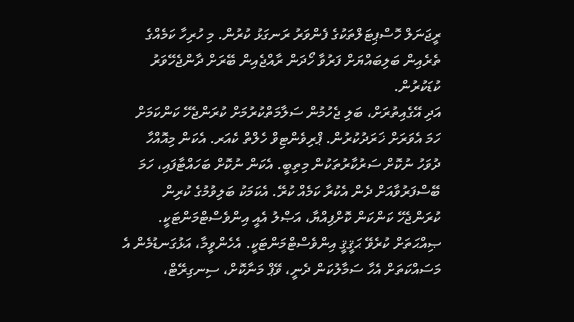ރީޖަނަލް ހޮސްޕިޓަލްތަކުގެ ފެންވަރު ރަނގަޅު ކުރުން. މި ހުރިހާ ކަމެއްގެ ތެރެއިން ބަލިބައްޔަށް ފަރުވާ ހޯދަން ރާއްޖެއިން ބޭރަށް ދާންޖެހޭވަރު ކުޑަކުރުން.
އަދި އޭގެއިތުރަށް، ބަލި ޖެހުމުން ސަލާމަތްކުރުމަށް ކުރަންޖެހޭ ކަންކަމަށް ހަމަ އެވަރަށް ޚަރަދުކުރުން. ޕްރިވެންޓިވް ހެލްތް ކެއަރ. އެކަން މިއޮއްހާ ދުވަހު ނުކޮށް ސަރުކާރުތަކުން މިތިބީ. އެކަން ނުކޮށް ބަހައްޓާފައި، ހަމަ ބޭސްފަރުވާއަށް ދެން އެކުރާ ކަމެއް ކުރޭ. އެކަމަކު ބަލިވުމުގެ ކުރިން ކުރަންޖެހޭ ކަންކަން ކޮށްފިއްޔާ، އަޞްލު އެއީ އިންވެސްޓްމަންޓަކީ. ޞިއްޙަތަށް ކުރެވޭ ޙަޤީޤީ އިންވެސްޓްމަންޓަކީ. އެހެންވީމާ، އަޅުގަނޑުމެން އެ މަސައްކަތަށް އެހާ ސަމާލުކަން ދެނީ، ވޭޕް މަނާކޮށް، ސިނގިރޭޓް،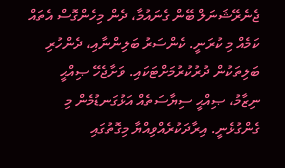ޖެނެރޭޝަނަލް ބޭން ގެނައުމާ، ދެން މިހެންގޮސް އެތައް ކަމެއް މި ކުރަނީ. ކެންސަރު ބަލިންނާއި، ދެންހުރި ބަލިތަކުން ދުރުކުރުމަށްޓަކައި. ވަށާޖެހޭ ޞިއްޙީ ނިޒާމު، ޞިއްޙީ ސިޔާސަތެއް އަޅުގަނޑުމެން މި ގެންގުޅެނީ. އިރާދަކުރެއްވިއްޔާ މިގޮތުގައި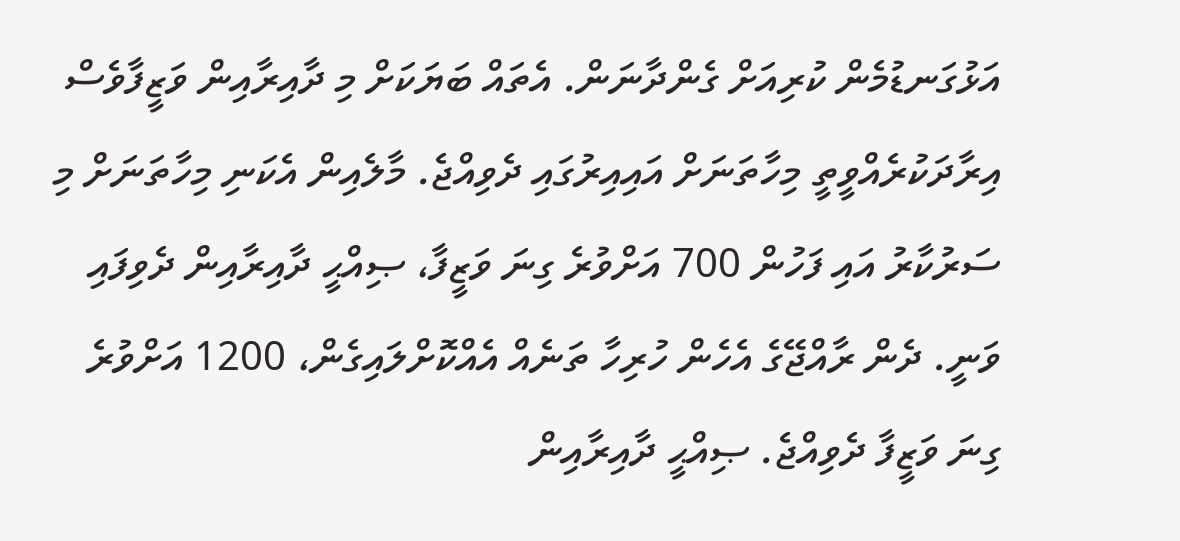އަޅުގަނޑުމެން ކުރިއަށް ގެންދާނަން. އެތައް ބަޔަކަށް މި ދާއިރާއިން ވަޒީފާވެސް އިރާދަކުރެއްވީތީ މިހާތަނަށް އައިއިރުގައި ދެވިއްޖެ. މާލެއިން އެކަނި މިހާތަނަށް މި ސަރުކާރު އައި ފަހުން 700 އަށްވުރެ ގިނަ ވަޒީފާ، ޞިއްޙީ ދާއިރާއިން ދެވިފައި ވަނީ. ދެން ރާއްޖޭގެ އެހެން ހުރިހާ ތަނެއް އެއްކޮށްލައިގެން، 1200 އަށްވުރެ ގިނަ ވަޒީފާ ދެވިއްޖެ. ޞިއްޙީ ދާއިރާއިން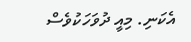އެކަނި. މިއީ ދުވަހަކުވެސް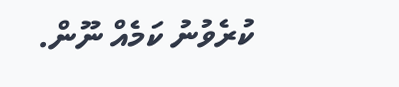ކުރެވުނު ކަމެއް ނޫން.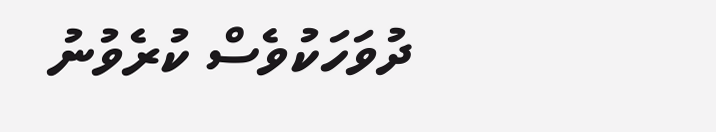ދުވަހަކުވެސް ކުރެވުނު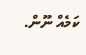ކަމެއް ނޫން.